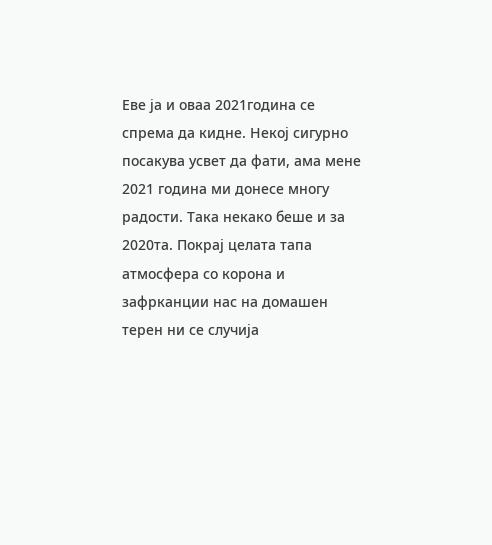Еве ја и оваа 2021година се спрема да кидне. Некој сигурно посакува усвет да фати, ама мене 2021 година ми донесе многу радости. Така некако беше и за 2020та. Покрај целата тапа атмосфера со корона и зафрканции нас на домашен терен ни се случија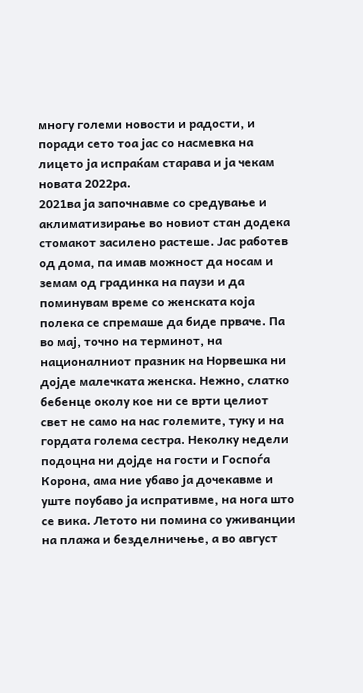многу големи новости и радости, и поради сето тоа јас со насмевка на лицето ја испраќам старава и ја чекам новата 2022ра.
2021ва ја започнавме со средување и аклиматизирање во новиот стан додека стомакот засилено растеше. Јас работев од дома, па имав можност да носам и земам од градинка на паузи и да поминувам време со женската која полека се спремаше да биде прваче. Па во мај, точно на терминот, на националниот празник на Норвешка ни дојде малечката женска. Нежно, слатко бебенце околу кое ни се врти целиот свет не само на нас големите, туку и на гордата голема сестра. Неколку недели подоцна ни дојде на гости и Госпоѓа Корона, ама ние убаво ја дочекавме и уште поубаво ја испративме, на нога што се вика. Летото ни помина со уживанции на плажа и безделничење, а во август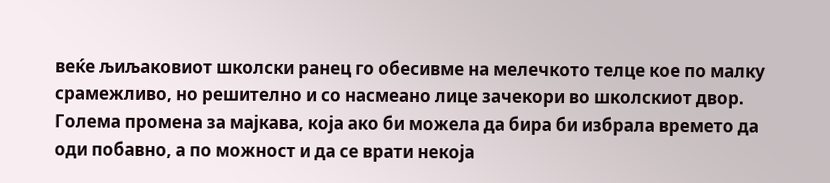веќе љиљаковиот школски ранец го обесивме на мелечкото телце кое по малку срамежливо, но решително и со насмеано лице зачекори во школскиот двор. Голема промена за мајкава, која ако би можела да бира би избрала времето да оди побавно, а по можност и да се врати некоја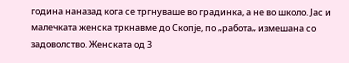година наназад кога се тргнуваше во градинка, а не во школо. Јас и малечката женска тркнавме до Скопје, по „работа„ измешана со задоволство. Женската од 3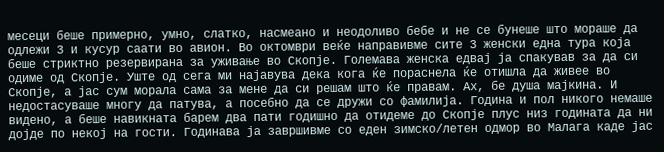месеци беше примерно, умно, слатко, насмеано и неодоливо бебе и не се бунеше што мораше да одлежи 3 и кусур саати во авион. Во октомври веќе направивме сите 3 женски една тура која беше стриктно резервирана за уживање во Скопје. Големава женска едвај ја спакував за да си одиме од Скопје. Уште од сега ми најавува дека кога ќе пораснела ќе отишла да живее во Скопје, а јас сум морала сама за мене да си решам што ќе правам. Ах, бе душа мајкина. И недостасуваше многу да патува, а посебно да се дружи со фамилија. Година и пол никого немаше видено, а беше навикната барем два пати годишно да отидеме до Скопје плус низ годината да ни дојде по некој на гости. Годинава ја завршивме со еден зимско/летен одмор во Малага каде јас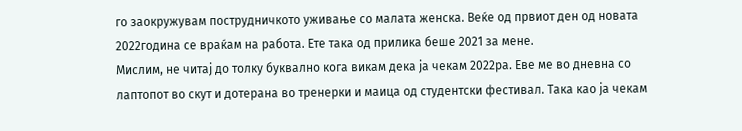го заокружувам пострудничкото уживање со малата женска. Веќе од првиот ден од новата 2022година се враќам на работа. Ете така од прилика беше 2021 за мене.
Мислим, не читај до толку буквално кога викам дека ја чекам 2022ра. Еве ме во дневна со лаптопот во скут и дотерана во тренерки и маица од студентски фестивал. Така као ја чекам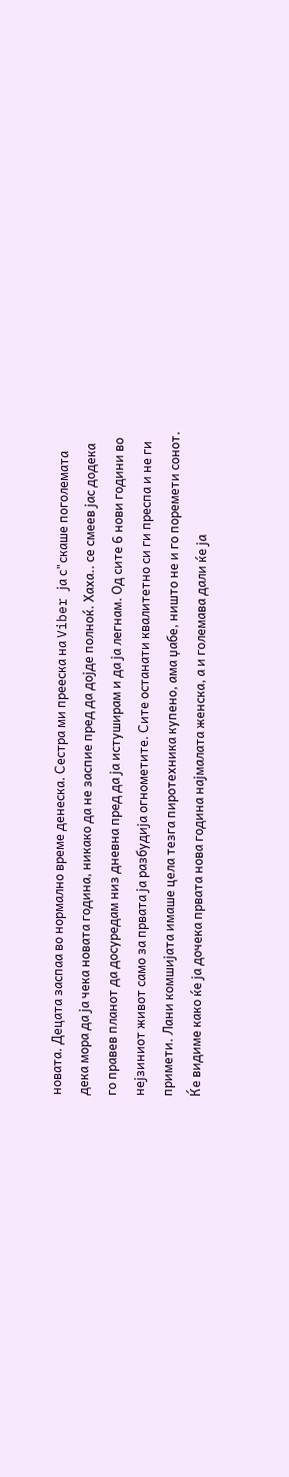новата. Децата заспаа во нормално време денеска. Сестра ми прееска на Viber ја с"скаше поголемата дека мора да ја чека новата година, никако да не заспие пред да дојде полноќ. Хаха.. се смеев јас додека го правев планот да досуредам низ дневна пред да ја истуширам и да ја легнам. Од сите 6 нови години во нејзиниот живот само за првата ја разбудија огнометите. Сите останати квалитетно си ги преспа и не ги примети. Лани комшијата имаше цела тезга пиротехника купено, ама џабе, ништо не и го поремети сонот. Ќе видиме како ќе ја дочека првата нова година најмалата женска, а и големава дали ќе ја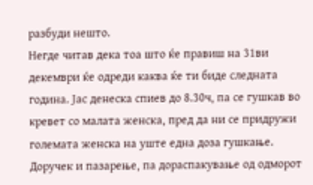разбуди нешто.
Негде читав дека тоа што ќе правиш на 31ви декември ќе одреди каква ќе ти биде следната година. Јас денеска спиев до 8.30ч, па се гушкав во кревет со малата женска, пред да ни се придружи големата женска на уште една доза гушкање. Доручек и пазарење, па дораспакување од одморот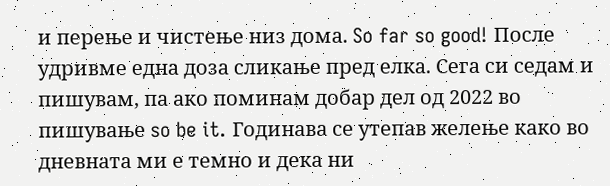и перење и чистење низ дома. So far so good! После удривме една доза сликање пред елка. Сега си седам и пишувам, па ако поминам добар дел од 2022 во пишување so be it. Годинава се утепав желење како во дневната ми е темно и дека ни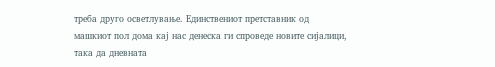треба друго осветлување. Единствениот претставник од машкиот пол дома кај нас денеска ги спроведе новите сијалици, така да дневната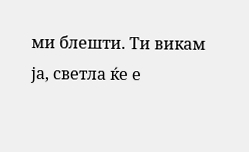ми блешти. Ти викам ја, светла ќе е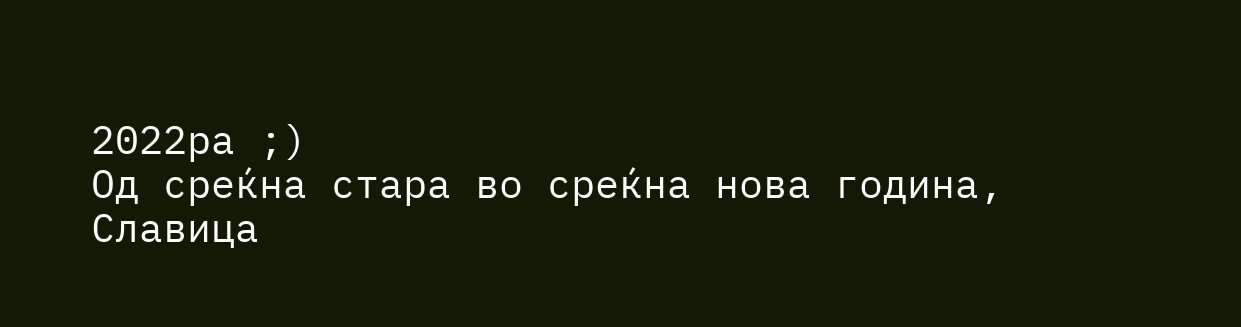2022ра ;)
Од среќна стара во среќна нова година,
Славица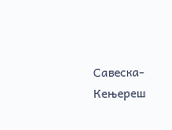Савеска- Кењереш